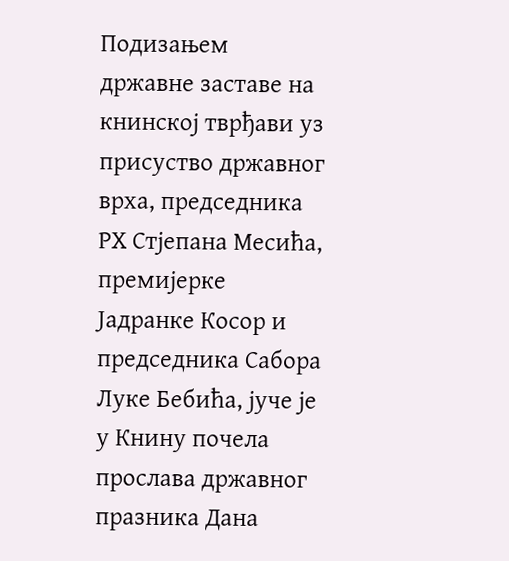Подизањем државне заставе на книнској тврђави уз присуство државног врха, председника РХ Стјепана Месића, премијерке Јадранке Косор и председника Сабора Луке Бебића, јуче је у Книну почела прослава државног празника Дана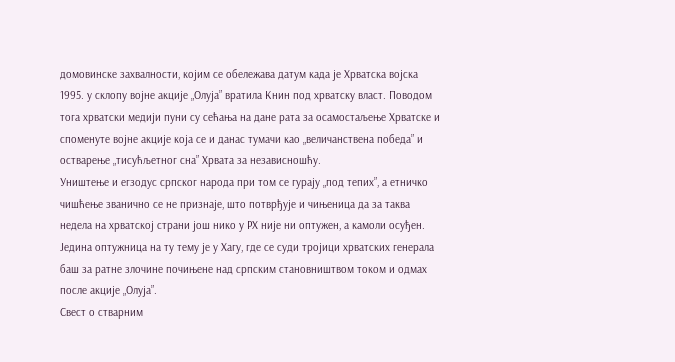домовинске захвалности, којим се обележава датум када је Хрватска војска 1995. у склопу војне акције „Олуја” вратила Книн под хрватску власт. Поводом тога хрватски медији пуни су сећања на дане рата за осамостаљење Хрватске и споменуте војне акције која се и данас тумачи као „величанствена победа” и остварење „тисућљетног сна” Хрвата за независношћу.
Уништење и егзодус српског народа при том се гурају „под тепих”, а етничко чишћење званично се не признаје, што потврђује и чињеница да за таква недела на хрватској страни још нико у РХ није ни оптужен, а камоли осуђен. Једина оптужница на ту тему је у Хагу, где се суди тројици хрватских генерала баш за ратне злочине почињене над српским становништвом током и одмах после акције „Олуја”.
Свест о стварним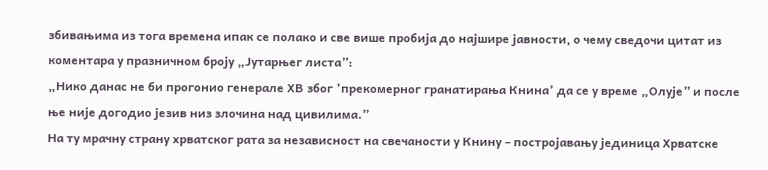збивањима из тога времена ипак се полако и све више пробија до најшире јавности, о чему сведочи цитат из коментара у празничном броју „Јутарњег листа”:
„Нико данас не би прогонио генерале ХВ због ’прекомерног гранатирања Книна’ да се у време „Олује” и после ње није догодио језив низ злочина над цивилима.”
На ту мрачну страну хрватског рата за независност на свечаности у Книну – постројавању јединица Хрватске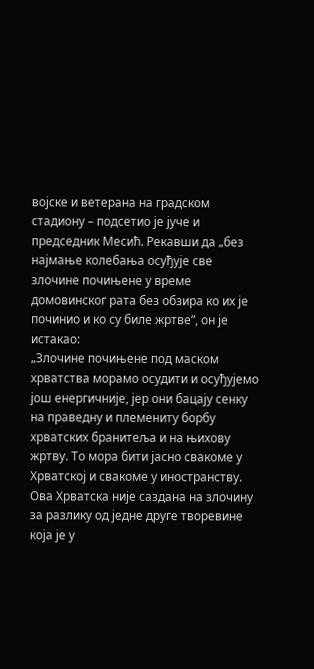војске и ветерана на градском стадиону – подсетио је јуче и председник Месић. Рекавши да „без најмање колебања осуђује све злочине почињене у време домовинског рата без обзира ко их је починио и ко су биле жртве”, он је истакао:
„Злочине почињене под маском хрватства морамо осудити и осуђујемо још енергичније, јер они бацају сенку на праведну и племениту борбу хрватских бранитеља и на њихову жртву. То мора бити јасно свакоме у Хрватској и свакоме у иностранству. Ова Хрватска није саздана на злочину за разлику од једне друге творевине која је у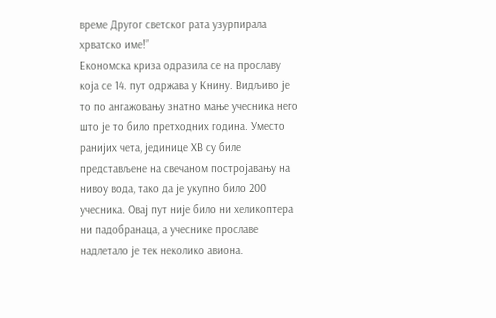време Другог светског рата узурпирала хрватско име!”
Економска криза одразила се на прославу која се 14. пут одржава у Книну. Видљиво је то по ангажовању знатно мање учесника него што је то било претходних година. Уместо ранијих чета, јединице ХВ су биле представљене на свечаном постројавању на нивоу вода, тако да је укупно било 200 учесника. Овај пут није било ни хеликоптера ни падобранаца, а учеснике прославе надлетало је тек неколико авиона.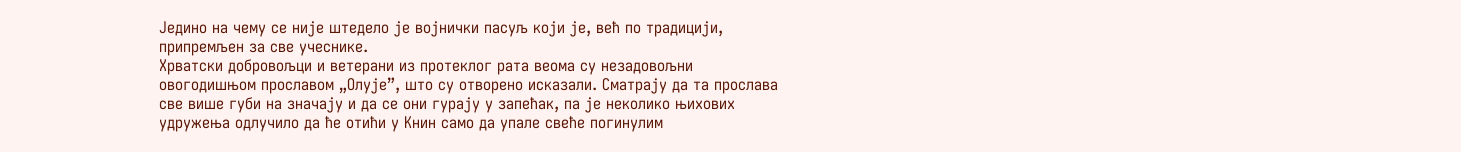Једино на чему се није штедело је војнички пасуљ који је, већ по традицији, припремљен за све учеснике.
Хрватски добровољци и ветерани из протеклог рата веома су незадовољни овогодишњом прославом „Олује”, што су отворено исказали. Сматрају да та прослава све више губи на значају и да се они гурају у запећак, па је неколико њихових удружења одлучило да ће отићи у Книн само да упале свеће погинулим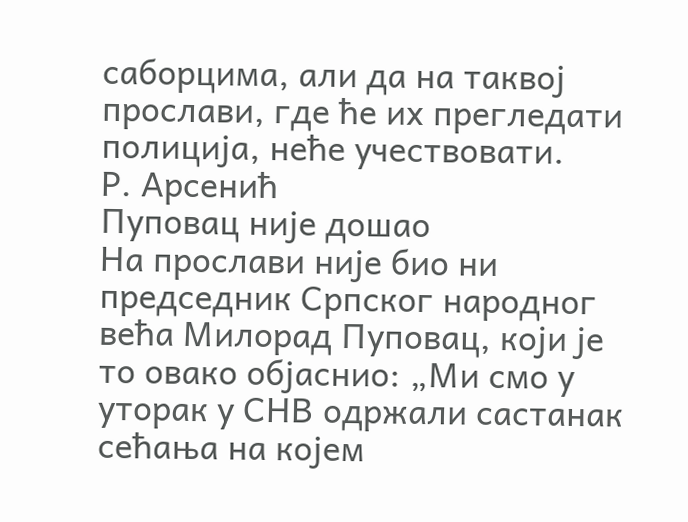саборцима, али да на таквој прослави, где ће их прегледати полиција, неће учествовати.
Р. Арсенић
Пуповац није дошао
На прослави није био ни председник Српског народног већа Милорад Пуповац, који је то овако објаснио: „Ми смо у уторак у СНВ одржали састанак сећања на којем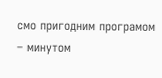смо пригодним програмом – минутом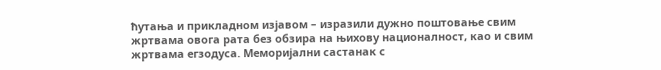ћутања и прикладном изјавом – изразили дужно поштовање свим жртвама овога рата без обзира на њихову националност, као и свим жртвама егзодуса. Меморијални састанак с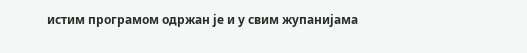истим програмом одржан је и у свим жупанијама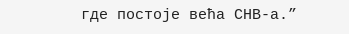где постоје већа СНВ-а.”